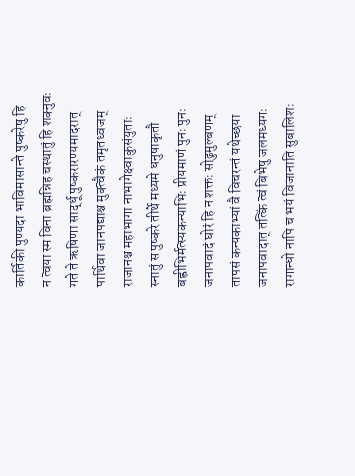कार्तिकी पुण्यदा भाविमासान्ते पुष्करेषु हि
न त्वया स्म विना ब्रह्मन्निह चस्थातुं हि शक्नुवः
गते ते ऋषिणा सार्द्धू पुष्करारण्यमादरात्
पार्थिवा जानपद्याश्च मुक्त्वैकं तमृतध्वजम्
राजानश्च महाभागा नाभागेक्ष्वाकुसंयुताः
स्नातुं स पुष्करे तीर्थे मध्यमे धनुषाकृतौ
बह्वीभिर्मत्स्यकन्याभिः प्रीयमाणं पुनः पुनः
जनापवादं घोरं हि न शक्तः सोढुमुल्बणम्
तापसं कन्यकाभ्यां वै विचरन्तं यथेच्छया
जनापवादात् तत्किं त्वं बिभेषु जलमध्यगः
रागान्धो नापि च भयं विजानाति सुबालिशः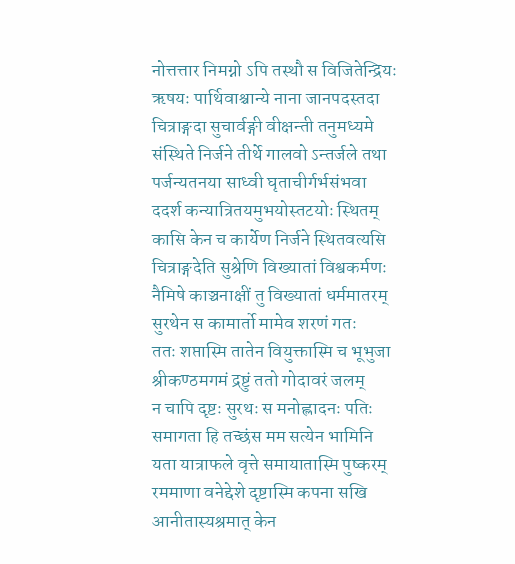नोत्तत्तार निमग्नो ऽपि तस्थौ स विजितेन्द्रियः
ऋषयः पार्थिवाश्चान्ये नाना जानपदस्तदा
चित्राङ्गदा सुचार्वङ्गी वीक्षन्ती तनुमध्यमे
संस्थिते निर्जने तीर्थे गालवो ऽन्तर्जले तथा
पर्जन्यतनया साध्वी घृताचीर्गर्भसंभवा
ददर्श कन्यात्रितयमुभयोस्तटयोः स्थितम्
कासि केन च कार्येण निर्जने स्थितवत्यसि
चित्राङ्गदेति सुश्रेणि विख्यातां विश्वकर्मणः
नैमिषे काञ्चनाक्षीं तु विख्यातां धर्ममातरम्
सुरथेन स कामार्तो मामेव शरणं गतः
ततः शप्तास्मि तातेन वियुक्तास्मि च भूभुजा
श्रीकण्ठमगमं द्रष्टुं ततो गोदावरं जलम्
न चापि दृष्टः सुरथः स मनोह्लादनः पतिः
समागता हि तच्छंस मम सत्येन भामिनि
यता यात्राफले वृत्ते समायातास्मि पुष्करम्
रममाणा वनेद्देशे दृष्टास्मि कपना सखि
आनीतास्यश्रमात् केन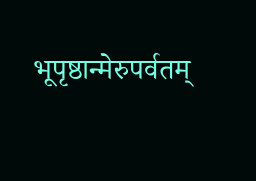भूपृष्ठान्मेरुपर्वतम्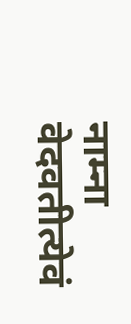नाम्ना वेदवतीत्येवं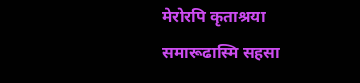मेरोरपि कृताश्रया
समारूढास्मि सहसा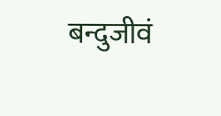बन्दुजीवं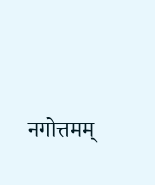नगोत्तमम्